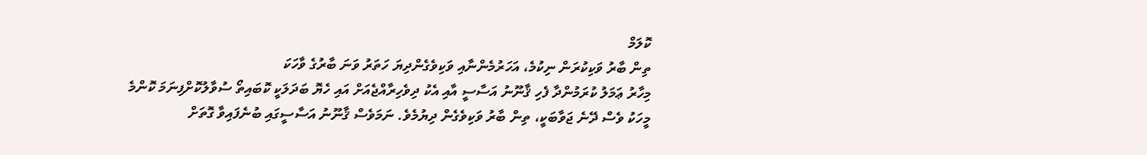ކޮލަމް
ތިން ބާރު ވަކިކުރަން ނިކުމެ، އަހަރުމެންނާއި ވަކިވެގެންދިޔަ ހަތަރު ވަނަ ބާރުގެ ވާހަކަ
މިހާރު ޢަމަލު ކުރަމުންދާ ފެހި ޤާނޫނު އަސާސީ އާއި އެކު ދިވެހިރާއްޖެއަށް އައި ހެޔޮ ބަދަލަކީ ކޮބައިތޯ ސުވާލުކޮށްފިނަމަ ކޮންމެ މީހަކު ވެސް ދޭނެ ޖަވާބަކީ، ތިން ބާރު ވަކިވެގެން ދިޔުމެވެ. ނަމަވެސް ޤާނޫނު އަސާސީގައި ބުނެފައިވާ ގޮތަށް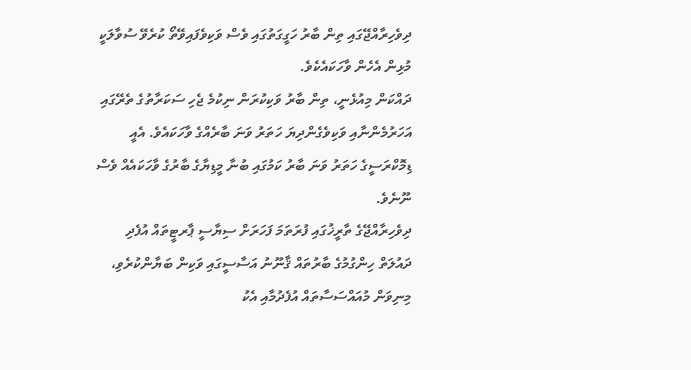ދިވެހިރާއްޖޭގައި ތިން ބާރު ހަގީގަތުގައި ވެސް ވަކިވެފައިވޭތޯ ކުރެވޭ ސުވާލަކީ މުޅިން އެހެން ވާހަކައެކެވެ.
ދައްކަން މިއުޅެނީ، ތިން ބާރު ވަކިކުރަން ނިކުމެ ޖެހި ސަކަރާތުގެ ތެރޭގައި އަހަރުމެންނާއި ވަކިވެގެންދިޔަ ހަތަރު ވަނަ ބާރެއްގެ ވާހަކައެވެ. އެއީ ޑިމޮކްރަސީގެ ހަތަރު ވަނަ ބާރު ކަމުގައި ބުނާ މީޑިޔާގެ ބާރުގެ ވާހަކައެއް ވެސް ނޫނެވެ.
ދިވެހިރާއްޖޭގެ ތާރީޚުގައި ފުރަތަމަ ފަހަރަށް ސިޔާސީ ޕާރޓީތައް އުފެދި ދައުލަތް ހިންގުމުގެ ބާރުތައް ޤާނޫނު އަސާސީގައި ވަކިން ބަޔާންކުރެވި، މިނިވަން މުއައްސަސާތައް އުފެދުމާއި އެކު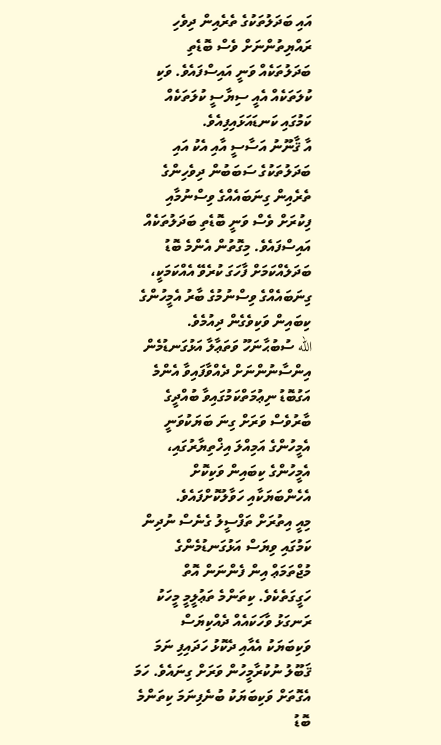އައި ބަދަލުތަކުގެ ތެރެއިން ދިވެހި ރައްޔިތުންނަށް ވެސް ބޮޑެތި ބަދަލުތަކެއް ވަނީ އައިސްފައެވެ. ވަކި ކުލަތަކެއް އެއީ ސިޔާސީ ކުލަތަކެއް ކަމުގައި ކަނޑައަޅައިފިއެވެ.
އާ ޤާނޫނު އަސާސީ އާއި އެކު އައި ބަދަލުތަކުގެ ސަބަބުން ދިވެހިންގެ ތެރެއިން ގިނަބައެއްގެ ވިސްނުމާއި ފިކުރަށް ވެސް ވަނީ ބޮޑެތި ބަދަލުތަކެއް އައިސްފައެވެ. މިގޮތުން އެންމެ ބޮޑު ބަދަލެއްކަމަށް ފާހަގަ ކުރެވޭ އެއްކަމަކީ، ގިނަބައެއްގެ ވިސްނުމުގެ ބާރު އެމީހުންގެ ކިބައިން ވަކިވެގެން ދިއުމެވެ.
الله ސުބުޙާނަހޫ ވަތަޢާލާ އަޅުގަނޑުމެން އިންސާނުންނަށް ދެއްވާފައިވާ އެންމެ އަގުބޮޑު ނިޢުމަތްކަމުގައިވާ ބުއްދީގެ ބާރުވެސް ވަރަށް ގިނަ ބަޔަކުވަނީ އެމީހުންގެ އަމިއްލަ އިޚްތިޔާރުގައި، އެމީހުންގެ ކިބައިން ވަކިކޮށް އެހެންބަޔަކާއި ހަވާލުކޮށްފައެވެ.
މިއީ އިތުރަށް ތަފްސީލު ގެނެސް ނުދިން ކަމުގައި ވިޔަސް އަޅުގަނޑުމެންގެ މުޖްތަމަޢް އިން ފެންނަން އޮތް ހަގީގަތެކެވެ. ކިތަންމެ ތަޢުލީމީ މީހަކު ރަނގަޅު ވާހަކައެއް ދެއްކިޔަސް ވަކިބަޔަކު އެއާއި ދެކޮޅު ހަދައިފި ނަމަ ޤަބޫލު ނުކުރާމީހުން ވަރަށް ގިނައެވެ. ހަމަ އެގޮތަށް ވަކިބަޔަކު ބުނެފިނަމަ ކިތަންމެ ބޮޑު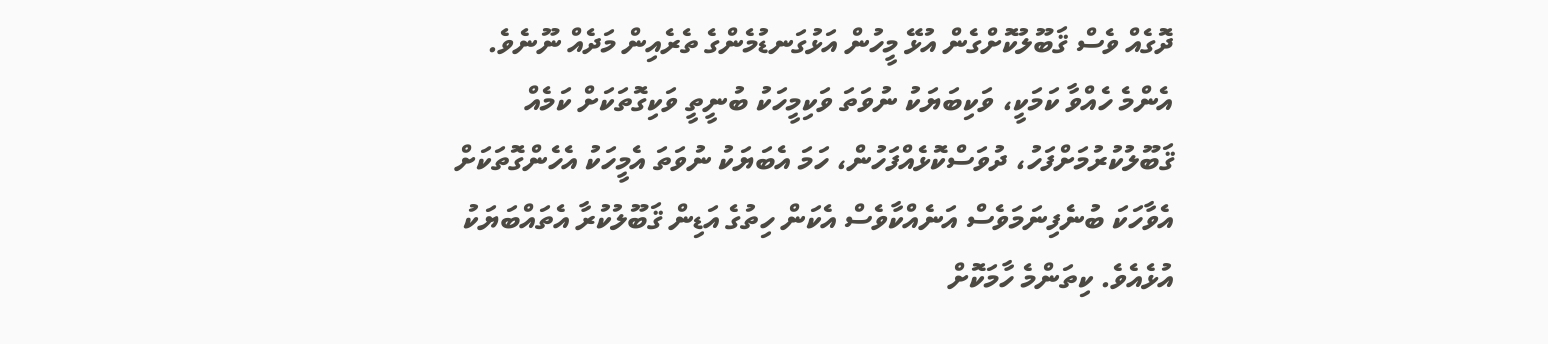ދޮގެއް ވެސް ޤަބޫލުކޮށްގެން އުޅޭ މީހުން އަޅުގަނޑުމެންގެ ތެރެއިން މަދެއް ނޫނެވެ.
އެންމެ ހެއްވާ ކަމަކީ، ވަކިބަޔަކު ނުވަތަ ވަކިމީހަކު ބުނީތީ ވަކިގޮތަކަށް ކަމެއް ޤަބޫލުކުރުމަށްފަހު، ދުވަސްކޮޅެއްފަހުން، ހަމަ އެބަޔަކު ނުވަތަ އެމީހަކު އެހެންގޮތަކަށް އެވާހަކަ ބުނެފިނަމަވެސް އަނެއްކާވެސް އެކަން ހިތުގެ އަޑިން ޤަބޫލުކުރާ އެތައްބަޔަކު އުޅެއެވެ. ކިތަންމެ ހާމަކޮށް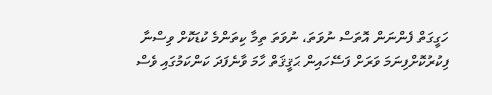ހަގީގަތް ފެންނަން އޮތަސް ނުވަތަ، ނުވަތަ ތިމާ ކިތަންމެ ކުޑަކޮށް ވިސްނާ ފިކުރުކޮށްފިނަމަ ވަރަށް ފަސޭހައިން ޙަޤީޤަތް ހާމަ ވާނެފަދަ ކަންކަމުގައި ވެސް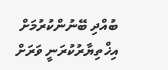ބުއްދި ބޭނުންކުރުމަށް އިޚްތިޔާރުކުރަނީ ވަރަށް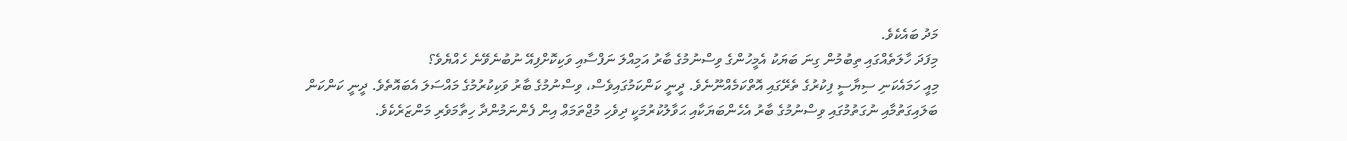މަދު ބައެކެވެ.
މިފަދަ ހާލަތެއްގައި ތިބުމުން ގިނަ ބަޔަކު އެމީހުންގެ ވިސްނުމުގެ ބާރު އަމިއްލަ ނަފްސާއި ވަކިކޮށްފިއޭ ނުބުނެވޭނެ ހެއްޔެވެ؟
މިއީ ހަމައެކަނި ސިޔާސީ ފިކުރުގެ ތެރޭގައި އޮތްކަމެއްނޫނެވެ. ދީނީ ކަންކަމުގައިވެސް، ވިސްނުމުގެ ބާރު ވަކިކުރުމުގެ މައްސަލަ އެބައޮތެވެ. ދީނީ ކަންކަން ބަލައިގަތުމާއި ނުގަތުމުގައި ވިސްނުމުގެ ބާރު އެހެންބަޔަކާއި ޙަވާލުކުރުމަކީ ދިވެހި މުޖްތަމަޢް އިން ފެންނަމުންދާ ހިތާމަވެރި މަންޒަރެކެވެ.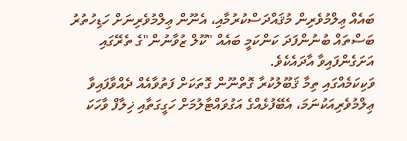ބައެއް ޢިލްމުވެރިން މުޤައްދަސްކުރުމާއި، އެނޫން ޢިލްމުވެރިނަށް ހަޑިހުތުރު ބަސްތައް ބުނުންފަދަ ކަންކަމީ ބައެއް "ކޫލް ޒުވާނުން"ގެ ތެރޭގައި އަށަގެންފައިވާ އާދައެކެވެ.
ވަކިކަމެއްގައި ތިމާ ޤަބޫލުކުރާ ގޮތްނޫން ގޮތަކަށް ފަތުވާއެއް ދެއްވާފައިވާ ޢިލްމުވެރިއަކުނަމަ، އެބޭފުޅެއްގެ އަގުވައްޓާލުމަށް ހަގީގަތާއި ޚިލާފް ވާހަކަ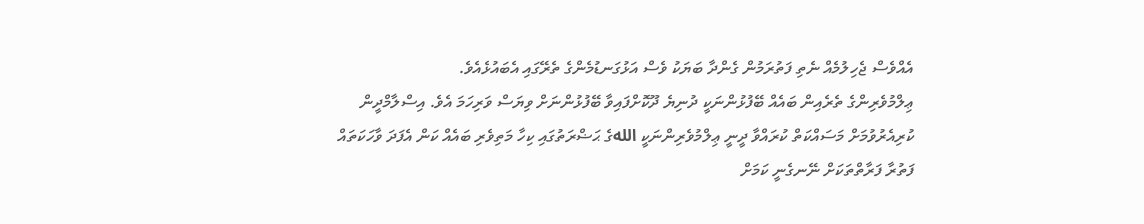އެއްވެސް ޖެހިލުމެއް ނެތި ފަތުރަމުން ގެންދާ ބަޔަކު ވެސް އަޅުގަނޑުމެންގެ ތެރޭގައި އެބައުޅެއެވެ.
ޢިލްމުވެރިންގެ ތެރެއިން ބައެއް ބޭފުޅުންނަކީ ދުނިޔެ ދޫކޮށްފައިވާ ބޭފުޅުންނަށް ވިޔަސް ވަރިހަމަ އެވެ. އިސްލާމްދީން ކުރިއެރުވުމަށް މަސައްކަތް ކުރައްވާ ދީނީ ޢިލްމުވެރިންނަކީ اللهގެ ޙަޟްރަތުގައި ކިހާ މަތިވެރި ބައެއް ކަން އެފަދަ ވާހަކަތައް ފަތުރާ ފަރާތްތަކަށް ނޭނގެނީ ކަމަށް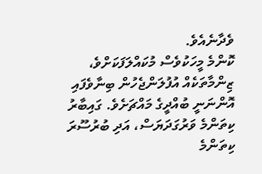ވެދާނެއެވެ.
ކޮންމެ މީހަކުވެސް މުކައްލަފަކަށްވެ، ޒިންމާތަކެއް އުފުލަންޖެހުން ބިނާވެފައި އޮންނަނީ ބުއްދީގެ މައްޗަށެވެ. ގައިބާރު ކިތަންމެ ވަރުގަދަޔަސް، އަދި ބުރުސޫރަ ކިތަންމެ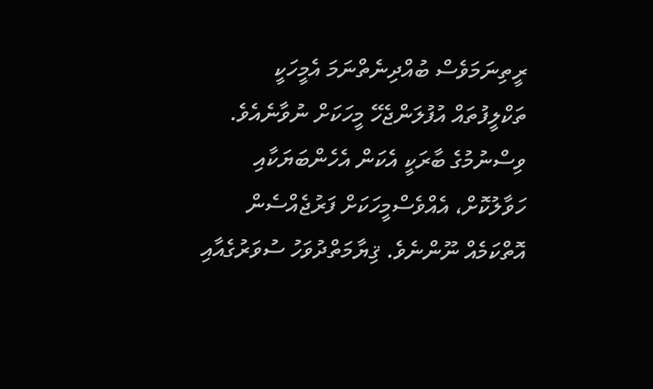ރީތިނަމަވެސް ބުއްދިނެތްނަމަ އެމީހަކީ ތަކްލީފުތައް އުފުލަންޖެހޭ މީހަކަށް ނުވާނެއެވެ.
ވިސްނުމުގެ ބާރަކީ އެކަން އެހެންބަޔަކާއި ހަވާލުކޮށް، އެއްވެސްމީހަކަށް ފަރުޖެއްސެން އޮތްކަމެއް ނޫންނެވެ. ޤިޔާމަތްދުވަހު ސުވަރުގެއާއި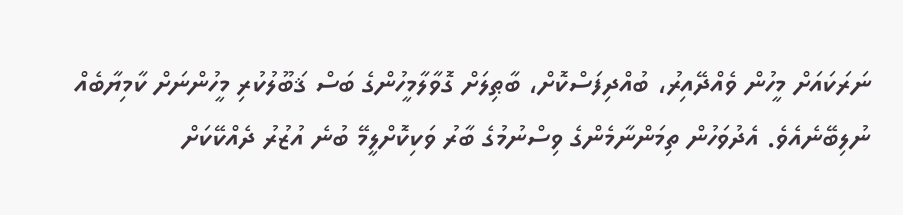ނަރަކައަށް މީހުން ވެއްދޭއިރު، ބުއްދިފަސްކޮށް، ބާޠިލަށް ގޮވާލާމީހުންގެ ބަސް ޤަބޫލުކުރި މީހުންނަށް ކާމިޔާބެއް ނުލިބޭނެއެވެ. އެދުވަހުން ތިމަންނާމެންގެ ވިސްނުމުގެ ބާރު ވަކިކޮށްލީމޭ ބުނެ އުޒުރު ދެއްކޭކަށް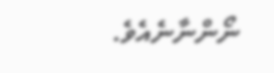ނޯންނާނެއެވެ.